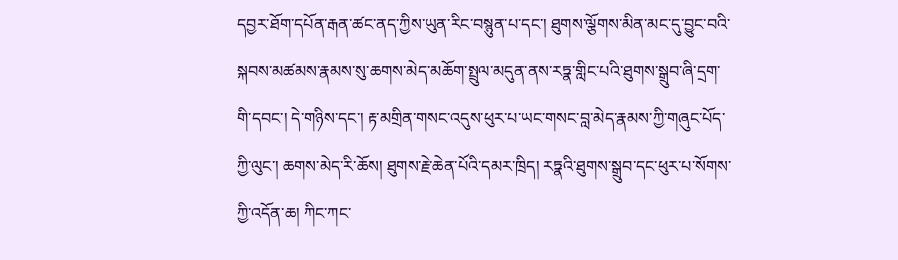དབྱར་ཐོག་དཔོན་རྒན་ཚང་ནད་ཀྱིས་ཡུན་རིང་བསྙུན་པ་དང་། ཐུགས་ལྕོགས་མིན་མང་དུ་བྱུང་བའི་སྐབས་མཚམས་རྣམས་སུ་ཆགས་མེད་མཆོག་སྤྲུལ་མདུན་ནས་རཏྣ་གླིང་པའི་ཐུགས་སྒྲུབ་ཞི་དྲག་གི་དབང་། དེ་གཉིས་དང་། རྟ་མགྲིན་གསང་འདུས་ཕུར་པ་ཡང་གསང་བླ་མེད་རྣམས་ཀྱི་གཞུང་པོད་ཀྱི་ལུང་། ཆགས་མེད་རི་ཆོས། ཐུགས་རྗེ་ཆེན་པོའི་དམར་ཁྲིད། རཏྣའི་ཐུགས་སྒྲུབ་དང་ཕུར་པ་སོགས་ཀྱི་འདོན་ཆ། ཀིང་ཀང་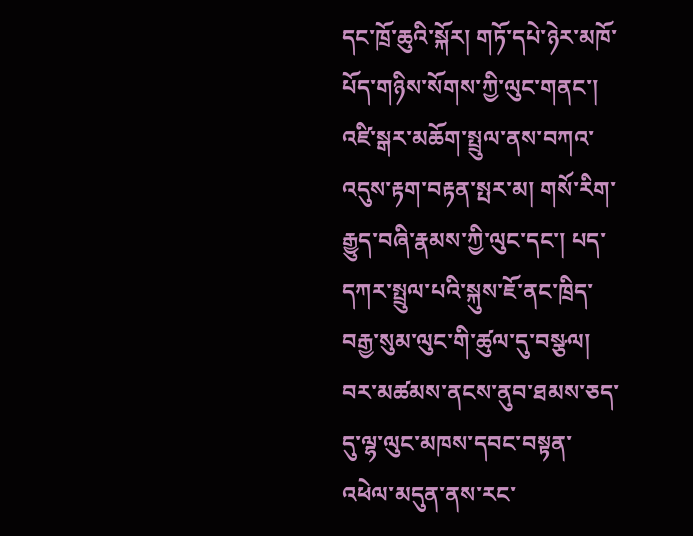དང་ཁྲོ་ཆུའི་སྐོར། གཏོ་དཔེ་ཉེར་མཁོ་པོད་གཉིས་སོགས་ཀྱི་ལུང་གནང་། འཛི་སྒར་མཆོག་སྤྲུལ་ནས་བཀའ་འདུས་རྟག་བརྟན་སྤར་མ། གསོ་རིག་རྒྱུད་བཞི་རྣམས་ཀྱི་ལུང་དང་། པད་དཀར་སྤྲུལ་པའི་སྐུས་ཇོ་ནང་ཁྲིད་བརྒྱ་སུམ་ལུང་གི་ཚུལ་དུ་བསྩལ། བར་མཚམས་ནངས་ནུབ་ཐམས་ཅད་དུ་ལྷ་ལུང་མཁས་དབང་བསྟན་འཕེལ་མདུན་ནས་རང་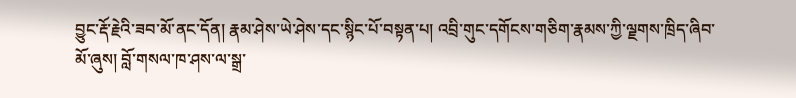བྱུང་རྡོ་རྗེའི་ཟབ་མོ་ནང་དོན། རྣམ་ཤེས་ཡེ་ཤེས་དང་སྙིང་པོ་བསྟན་པ། འབྲི་གུང་དགོངས་གཅིག་རྣམས་ཀྱི་ལྗགས་ཁྲིད་ཞིབ་མོ་ཞུས། བློ་གསལ་ཁ་ཤས་ལ་སྒྲ་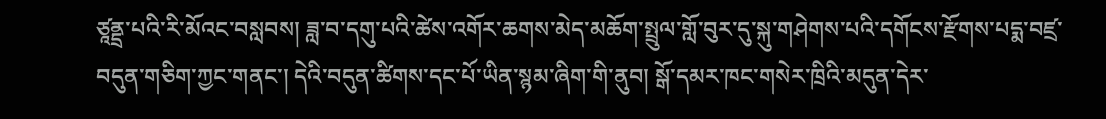ཙཱནྡྲ་པའི་རི་མོའང་བསླབས། ཟླ་བ་དགུ་པའི་ཚེས་འགོར་ཆགས་མེད་མཆོག་སྤྲུལ་གློ་བུར་དུ་སྐུ་གཤེགས་པའི་དགོངས་རྫོགས་པདྨ་བཛྲ་བདུན་གཅིག་ཀྱང་གནང་། དེའི་བདུན་ཚིགས་དང་པོ་ཡིན་སྙམ་ཞིག་གི་ནུབ། སྒོ་དམར་ཁང་གསེར་ཁྲིའི་མདུན་དེར་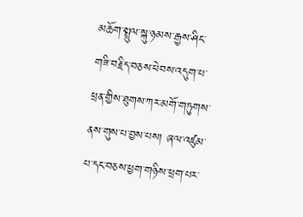མཆོག་སྤྲུལ་སྐུ་ཉམས་རྒྱས་ཤིང་གཟི་བརྗིད་བཅས་ཕེབས་འདུག་པ་ཕྲན་གྱིས་ཐུགས་ཀར་མགོ་གཏུགས་ནས་གུས་པ་བྱས་པས། ཞལ་འཛུམ་པ་དང་བཅས་ཕྱག་གཉིས་ཕྲག་པར་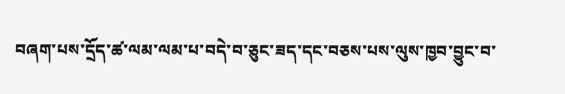བཞག་པས་དྲོད་ཚ་ལམ་ལམ་པ་བདེ་བ་ཅུང་ཟད་དང་བཅས་པས་ལུས་ཁྱབ་བྱུང་བ་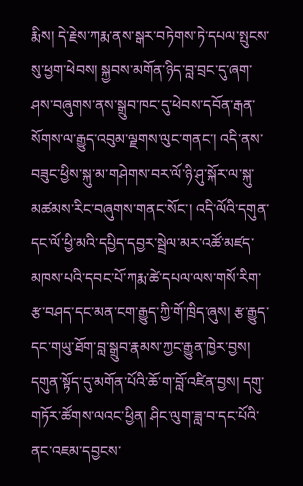རྨིས། དེ་རྗེས་ཀརྨ་ནས་སྒར་བཏེགས་ཏེ་དཔལ་སྤུངས་སུ་ཕྱག་ཕེབས། སྐྱབས་མགོན་ཉིད་བླ་བྲང་དུ་ཞག་ཤས་བཞུགས་ནས་སྒྲུབ་ཁང་དུ་ཕེབས་དབོན་རྒན་སོགས་ལ་རྒྱུད་འབུམ་ལྗགས་ལུང་གནང་། འདི་ནས་བཟུང་ཕྱིས་སྐུ་མ་གཤེགས་བར་ལོ་ཉི་ཤུ་སྐོར་ལ་སྐུ་མཚམས་རིང་བཞུགས་གནང་སོང་། འདི་ལོའི་དགུན་དང་ལོ་ཕྱི་མའི་དཔྱིད་དབྱར་སྦྲེལ་མར་འཚོ་མཛད་མཁས་པའི་དབང་པོ་ཀརྨ་ཚེ་དཔལ་ལས་གསོ་རིག་རྩ་བཤད་དང་མན་ངག་རྒྱུད་ཀྱི་གོ་ཁྲིད་ཞུས། རྩ་རྒྱུད་དང་གཡུ་ཐོག་བླ་སྒྲུབ་རྣམས་ཀྱང་རྒྱུན་ཁྱེར་བྱས། དགུན་སྟོད་དུ་མགོན་པོའི་ཆོ་ག་བློ་འཛིན་བྱས། དགུ་གཏོར་ཚོགས་ལའང་ཕྱིན། ཤིང་ལུག་ཟླ་བ་དང་པོའི་ནང་འཇམ་དབྱངས་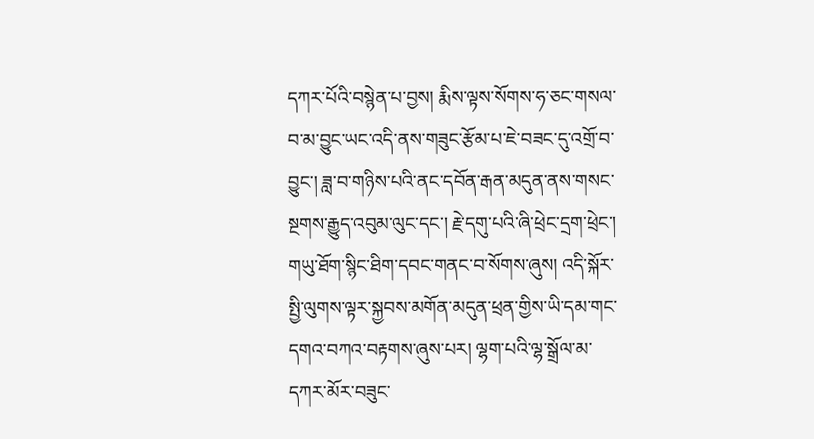དཀར་པོའི་བསྙེན་པ་བྱས། རྨིས་ལྟས་སོགས་ཧ་ཅང་གསལ་བ་མ་བྱུང་ཡང་འདི་ནས་གཟུང་རྩོམ་པ་ཇེ་བཟང་དུ་འགྲོ་བ་བྱུང་། ཟླ་བ་གཉིས་པའི་ནང་དབོན་རྒན་མདུན་ནས་གསང་སྔགས་རྒྱུད་འབུམ་ལུང་དང་། རྗེ་དགུ་པའི་ཞི་ཕྲེང་དྲག་ཕྲེང་། གཡུ་ཐོག་སྙིང་ཐིག་དབང་གནང་བ་སོགས་ཞུས། འདི་སྐོར་སྤྱི་ལུགས་ལྟར་སྐྱབས་མགོན་མདུན་ཕྲན་གྱིས་ཡི་དམ་གང་དགའ་བཀའ་བརྟགས་ཞུས་པར། ལྷག་པའི་ལྷ་སྒྲོལ་མ་དཀར་མོར་བཟུང་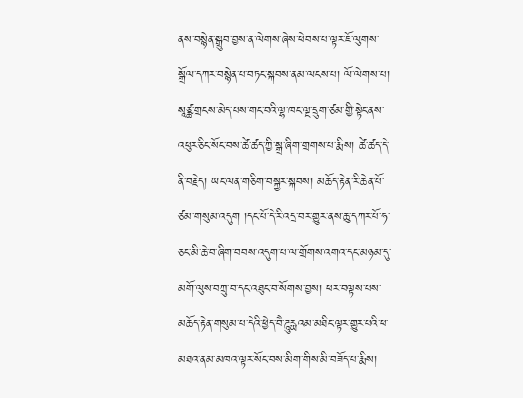ནས་བསྙེན་སྒྲུབ་བྱས་ན་ལེགས་ཞེས་ཕེབས་པ་ལྟར་ཇོ་ལུགས་སྒྲོལ་དཀར་བསྙེན་པ་བཏང་སྐབས་ནམ་ལངས་པ། ལོ་ལེགས་པ། སཱཙྪ་གྲངས་མེད་པས་གང་བའི་ལྷ་ཁང་ལྔ་དྲུག་ཙམ་གྱི་སྟེང་ནས་འཕུར་ཅིང་སོང་བས་ཚེ་ཚད་ཀྱི་སྒྲ་ཞིག་གྲགས་པ་རྨིས། ཚེ་ཚད་དེ་ནི་བརྗེད། ཡང་ལན་གཅིག་བསྐྱར་སྐབས། མཆོད་རྟེན་རི་ཆེན་པོ་ཙམ་གསུམ་འདུག །དང་པོ་དེ་རི་འདྲ་བར་གྱུར་ནས་ཆུ་དཀར་པོ་ཧ་ཅང་མི་ཆེ་བ་ཞིག་བབས་འདུག་པ་ལ་གྲོགས་འགའ་དང་མཉམ་དུ་མགོ་ལུས་བཀྲུ་བ་དང་འཐུང་བ་སོགས་བྱས། ཕར་བལྟས་པས་མཆོད་རྟེན་གསུམ་པ་དེའི་ཕྱེད་བཻ་ཌཱུརྻའམ་མཐིང་ལྟར་གྱུར་པའི་ཕ་མཐའ་ནམ་མཁའ་ལྟར་སོང་བས་མིག་གིས་མི་བཟོད་པ་རྨིས།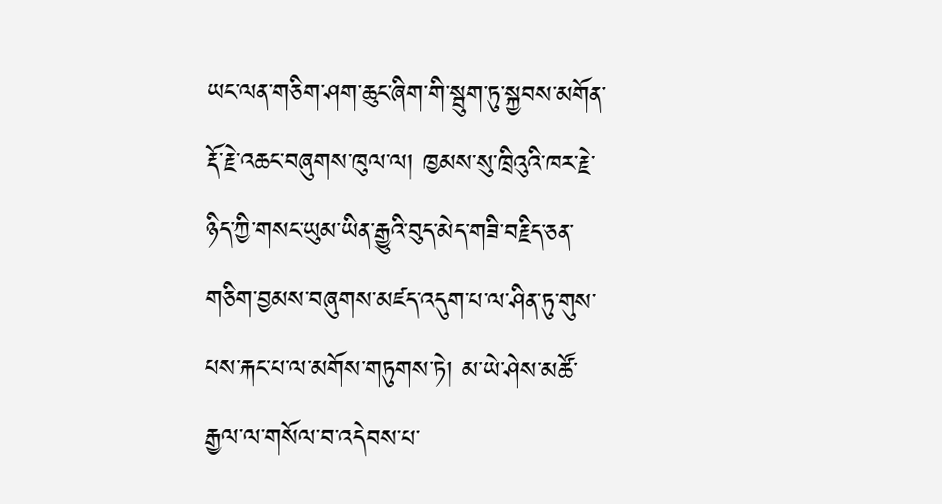ཡང་ལན་གཅིག་ཤག་ཆུང་ཞིག་གི་སྦུག་ཏུ་སྐྱབས་མགོན་རྡོ་རྗེ་འཆང་བཞུགས་ཁུལ་ལ། ཁྱམས་སུ་ཁྲིའུའི་ཁར་རྗེ་ཉིད་ཀྱི་གསང་ཡུམ་ཡིན་རྒྱུའི་བུད་མེད་གཟི་བརྗིད་ཅན་གཅིག་བྱམས་བཞུགས་མཛད་འདུག་པ་ལ་ཤིན་ཏུ་གུས་པས་རྐང་པ་ལ་མགོས་གཏུགས་ཏེ། མ་ཡེ་ཤེས་མཚོ་རྒྱལ་ལ་གསོལ་བ་འདེབས་པ་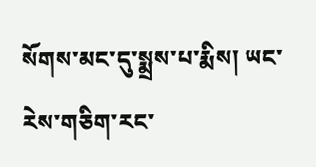སོགས་མང་དུ་སྨྲས་པ་རྨིས། ཡང་རེས་གཅིག་རང་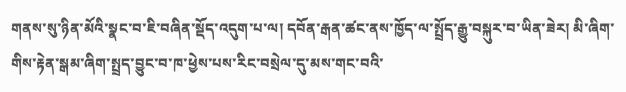གནས་སུ་ཉིན་མོའི་སྣང་བ་ཇི་བཞིན་སྡོད་འདུག་པ་ལ། དབོན་རྒན་ཚང་ནས་ཁྱོད་ལ་སྤྲོད་རྒྱུ་བསྐུར་བ་ཡིན་ཟེར། མི་ཞིག་གིས་རྟེན་སྒམ་ཞིག་སྤྲད་བྱུང་བ་ཁ་ཕྱེས་པས་རིང་བསྲེལ་དུ་མས་གང་བའི་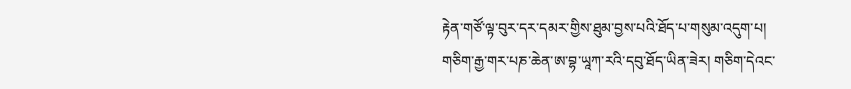རྟེན་གཙོ་ལྟ་བུར་དར་དམར་གྱིས་ཐུམ་བྱས་པའི་ཐོད་པ་གསུམ་འདུག་པ། གཅིག་རྒྱ་གར་པཎ་ཆེན་ཨ་བྷ་ཡཱཀ་རའི་དབུ་ཐོད་ཡིན་ཟེར། གཅིག་དེའང་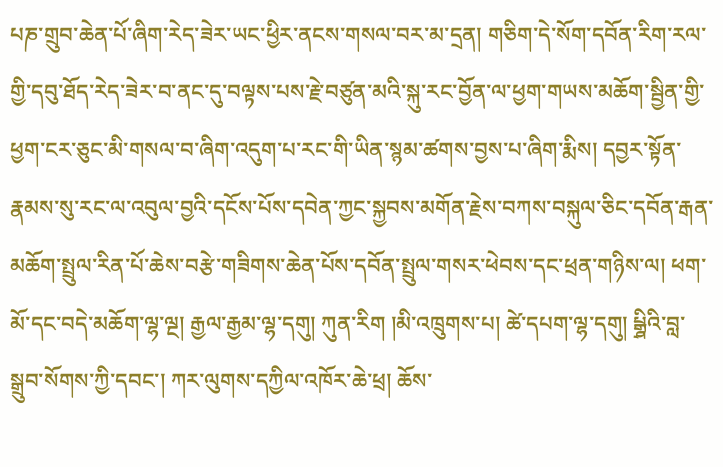པཎ་གྲུབ་ཆེན་པོ་ཞིག་རེད་ཟེར་ཡང་ཕྱིར་ནངས་གསལ་བར་མ་དྲན། གཅིག་དེ་སོག་དབོན་རིག་རལ་གྱི་དབུ་ཐོད་རེད་ཟེར་བ་ནང་དུ་བལྟས་པས་རྗེ་བཙུན་མའི་སྐུ་རང་བྱོན་ལ་ཕྱག་གཡས་མཆོག་སྦྱིན་གྱི་ཕྱག་ངར་ཅུང་མི་གསལ་བ་ཞིག་འདུག་པ་རང་གི་ཡིན་སྙམ་ཚགས་བྱས་པ་ཞིག་རྨིས། དབྱར་སྟོན་རྣམས་སུ་རང་ལ་འབུལ་བྱའི་དངོས་པོས་དབེན་ཀྱང་སྐྱབས་མགོན་རྗེས་བཀས་བསྐུལ་ཅིང་དབོན་རྒན་མཆོག་སྤྲུལ་རིན་པོ་ཆེས་བརྩེ་གཟིགས་ཆེན་པོས་དབོན་སྤྲུལ་གསར་ཕེབས་དང་ཕྲན་གཉིས་ལ། ཕག་མོ་དང་བདེ་མཆོག་ལྷ་ལྔ། རྒྱལ་རྒྱམ་ལྷ་དགུ། ཀུན་རིག །མི་འཁྲུགས་པ། ཚེ་དཔག་ལྷ་དགུ། པྒྴིའི་བླ་སྒྲུབ་སོགས་ཀྱི་དབང་། ཀར་ལུགས་དཀྱིལ་འཁོར་ཆེ་ཕྲ། ཆོས་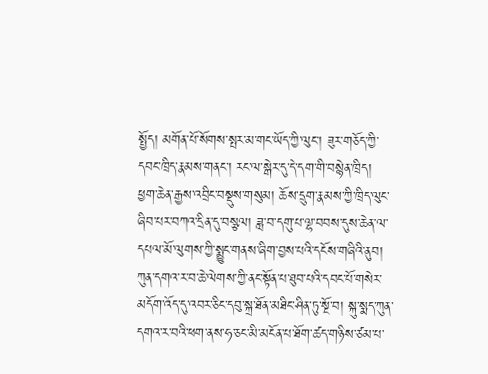སྤྱོད། མགོན་པོ་སོགས་སྤར་མ་གང་ཡོད་ཀྱི་ལུང་། ཟུར་གཅོད་ཀྱི་དབང་ཁྲིད་རྣམས་གནང་། རང་ལ་སྒེར་དུ་དེ་དག་གི་བསྙེན་ཁྲིད། ཕྱག་ཆེན་རྒྱས་འབྲིང་བསྡུས་གསུམ། ཆོས་དྲུག་རྣམས་ཀྱི་ཁྲིད་ལུང་ཞིབ་པར་བཀའ་དྲིན་དུ་བསྩལ། ཟླ་བ་དགུ་པ་ལྷ་བབས་དུས་ཆེན་ལ་དཔལ་མོ་ལུགས་ཀྱི་སྨྱུང་གནས་ཞིག་བྱས་པའི་དངོས་གཞིའི་ནུབ། ཀུན་དགའ་ར་བ་ཆེ་ལེགས་ཀྱི་ནང་སྟོན་པ་ཐུབ་པའི་དབང་པོ་གསེར་མདོག་འོད་དུ་འབར་ཅིང་དབུ་སྐྲ་ཐོན་མཐིང་ཤིན་ཏུ་སྔོ་བ། སྐུ་སྨད་ཀུན་དགའ་ར་བའི་ཕག་ནས་ཧ་ཅང་མི་མངོན་པ་ཐོག་ཚད་གཉིས་ཙམ་པ་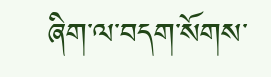ཞིག་ལ་བདག་སོགས་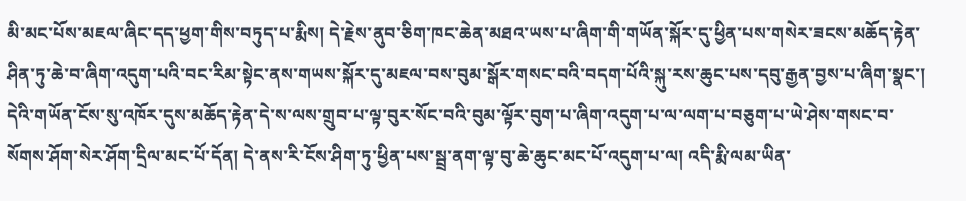མི་མང་པོས་མཇལ་ཞིང་དད་ཕྱག་གིས་བཏུད་པ་རྨིས། དེ་རྗེས་ནུབ་ཅིག་ཁང་ཆེན་མཐའ་ཡས་པ་ཞིག་གི་གཡོན་སྐོར་དུ་ཕྱིན་པས་གསེར་ཟངས་མཆོད་རྟེན་ཤིན་ཏུ་ཆེ་བ་ཞིག་འདུག་པའི་བང་རིམ་སྟེང་ནས་གཡས་སྐོར་དུ་མཇལ་བས་བུམ་སྒོར་གསང་བའི་བདག་པོའི་སྐུ་རས་ཆུང་པས་དབུ་རྒྱན་བྱས་པ་ཞིག་སྣང་། དེའི་གཡོན་ངོས་སུ་འཁོར་དུས་མཆོད་རྟེན་དེ་ས་ལས་གྲུབ་པ་ལྟ་བུར་སོང་བའི་བུམ་ལྟོར་བུག་པ་ཞིག་འདུག་པ་ལ་ལག་པ་བཅུག་པ་ཡེ་ཤེས་གསང་བ་སོགས་ཤོག་སེར་ཤོག་དྲིལ་མང་པོ་དོན། དེ་ནས་རི་ངོས་ཤིག་ཏུ་ཕྱིན་པས་སྦྲ་ནག་ལྟ་བུ་ཆེ་ཆུང་མང་པོ་འདུག་པ་ལ། འདི་རྨི་ལམ་ཡིན་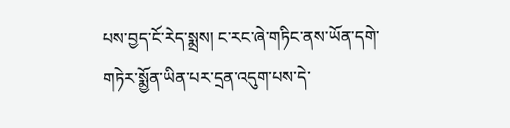པས་བྱད་ངོ་རེད་སྨྲས། ང་རང་ཞེ་གཏིང་ནས་ཡོན་དགེ་གཏེར་སྨྱོན་ཡིན་པར་དྲན་འདུག་པས་དེ་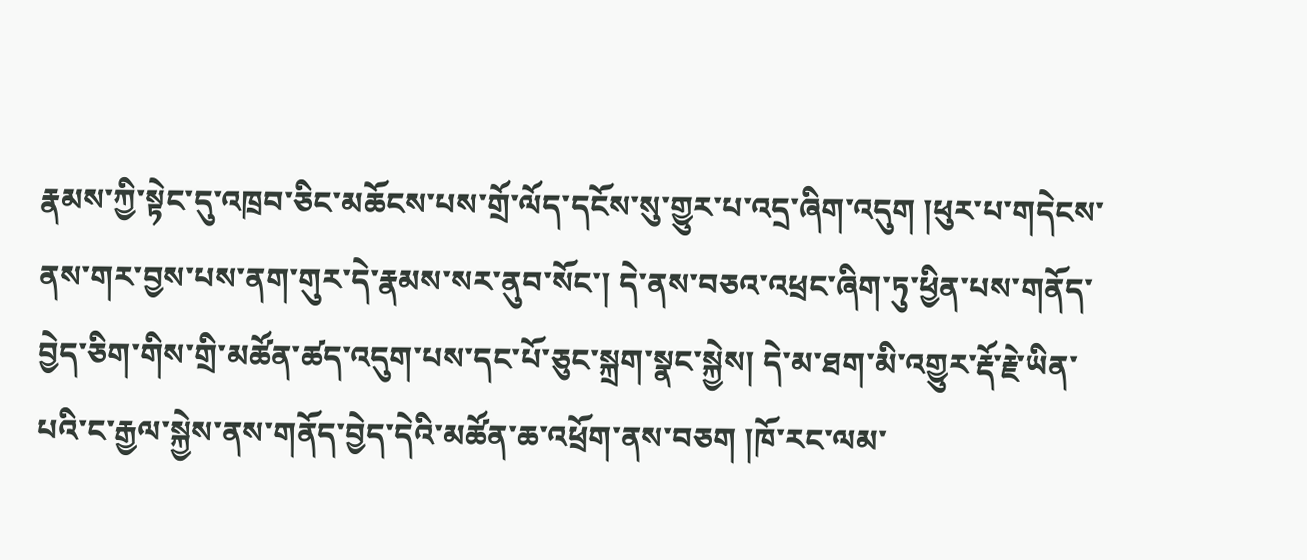རྣམས་ཀྱི་སྟེང་དུ་འཁྲབ་ཅིང་མཆོངས་པས་གྲོ་ལོད་དངོས་སུ་གྱུར་པ་འདྲ་ཞིག་འདུག །ཕུར་པ་གདེངས་ནས་གར་བྱས་པས་ནག་གུར་དེ་རྣམས་སར་ནུབ་སོང་། དེ་ནས་བཅའ་འཕྲང་ཞིག་ཏུ་ཕྱིན་པས་གནོད་བྱེད་ཅིག་གིས་གྲི་མཚོན་ཚད་འདུག་པས་དང་པོ་ཅུང་སྐྲག་སྣང་སྐྱེས། དེ་མ་ཐག་མི་འགྱུར་རྡོ་རྗེ་ཡིན་པའི་ང་རྒྱལ་སྐྱེས་ནས་གནོད་བྱེད་དེའི་མཚོན་ཆ་འཕྲོག་ནས་བཅག །ཁོ་རང་ལམ་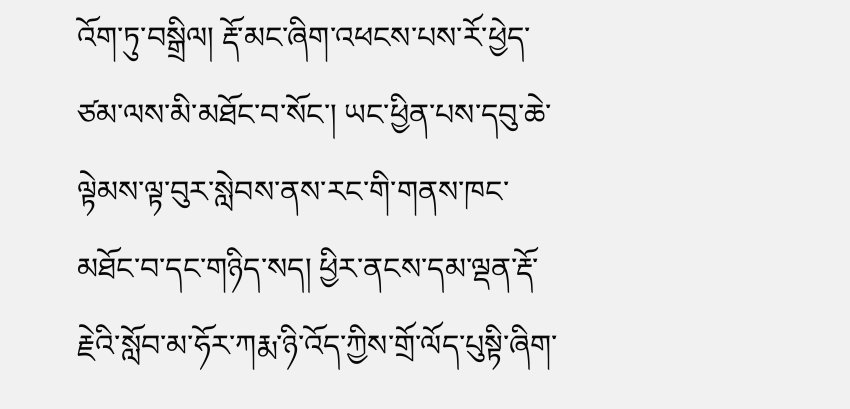འོག་ཏུ་བསྒྲིལ། རྡོ་མང་ཞིག་འཕངས་པས་རོ་ཕྱེད་ཙམ་ལས་མི་མཐོང་བ་སོང་། ཡང་ཕྱིན་པས་དབུ་ཆེ་ལྟེམས་ལྟ་བུར་སླེབས་ནས་རང་གི་གནས་ཁང་མཐོང་བ་དང་གཉིད་སད། ཕྱིར་ནངས་དམ་ལྡན་རྡོ་རྗེའི་སློབ་མ་ཧོར་ཀརྨ་ཉི་འོད་ཀྱིས་གྲོ་ལོད་པུསྟི་ཞིག་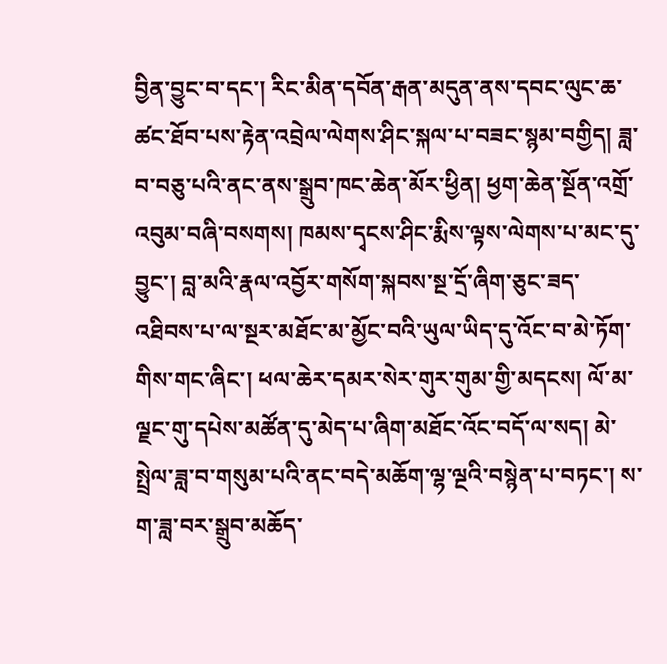བྱིན་བྱུང་བ་དང་། རིང་མིན་དབོན་རྒན་མདུན་ནས་དབང་ལུང་ཆ་ཚང་ཐོབ་པས་རྟེན་འབྲེལ་ལེགས་ཤིང་སྐལ་པ་བཟང་སྙམ་བགྱིད། ཟླ་བ་བཅུ་པའི་ནང་ནས་སྒྲུབ་ཁང་ཆེན་མོར་ཕྱིན། ཕྱག་ཆེན་སྔོན་འགྲོ་འབུམ་བཞི་བསགས། ཁམས་དྭངས་ཤིང་རྨིས་ལྟས་ལེགས་པ་མང་དུ་བྱུང་། བླ་མའི་རྣལ་འབྱོར་གསོག་སྐབས་སྔ་དྲོ་ཞིག་ཅུང་ཟད་འཐིབས་པ་ལ་སྔར་མཐོང་མ་མྱོང་བའི་ཡུལ་ཡིད་དུ་འོང་བ་མེ་ཏོག་གིས་གང་ཞིང་། ཕལ་ཆེར་དམར་སེར་གུར་གུམ་གྱི་མདངས། ལོ་མ་ལྗང་གུ་དཔེས་མཚོན་དུ་མེད་པ་ཞིག་མཐོང་འོང་བདོ་ལ་སད། མེ་སྤྲེལ་ཟླ་བ་གསུམ་པའི་ནང་བདེ་མཆོག་ལྷ་ལྔའི་བསྙེན་པ་བཏང་། ས་ག་ཟླ་བར་སྒྲུབ་མཆོད་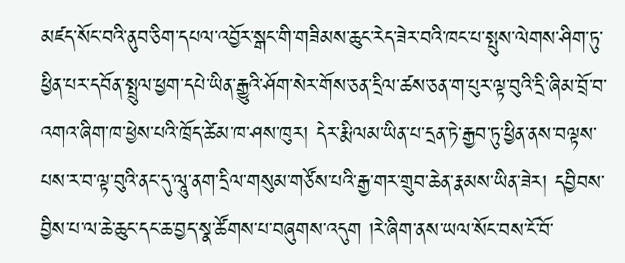མཛད་སོང་བའི་ནུབ་ཅིག་དཔལ་འབྱོར་སྒང་གི་གཟིམས་ཆུང་རེད་ཟེར་བའི་ཁང་པ་སྤུས་ལེགས་ཤིག་ཏུ་ཕྱིན་པར་དབོན་སྤྲུལ་ཕྱག་དཔེ་ཡིན་རྒྱུའི་ཤོག་སེར་གོས་ཅན་དྲིལ་ཚས་ཅན་ག་པུར་ལྟ་བུའི་དྲི་ཞིམ་བྲོ་བ་འགའ་ཞིག་ཁ་ཕྱེས་པའི་ཁྲོད་ཚེམ་ཁ་ཤས་ཁུར། དེར་རྨི་ལམ་ཡིན་པ་དྲན་ཏེ་རྒྱབ་ཏུ་ཕྱིན་ནས་བལྟས་པས་ར་བ་ལྟ་བུའི་ནང་དུ་ལཱུ་ནག་དྲིལ་གསུམ་གཙོས་པའི་རྒྱ་གར་གྲུབ་ཆེན་རྣམས་ཡིན་ཟེར། དབྱིབས་བྱིས་པ་ལ་ཆེ་ཆུང་དང་ཆ་བྱད་སྣ་ཚོགས་པ་བཞུགས་འདུག །རེ་ཞིག་ནས་ཡལ་སོང་བས་ངོ་བོ་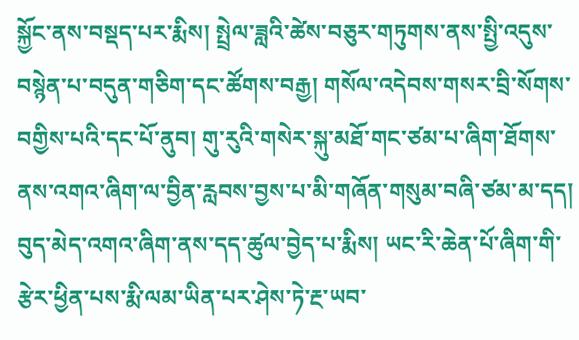སྐྱོང་ནས་བསྡད་པར་རྨིས། སྤྲེལ་ཟླའི་ཚེས་བཅུར་གཏུགས་ནས་སྤྱི་འདུས་བསྙེན་པ་བདུན་གཅིག་དང་ཚོགས་བརྒྱ། གསོལ་འདེབས་གསར་བྲི་སོགས་བགྱིས་པའི་དང་པོ་ནུབ། གུ་རུའི་གསེར་སྐུ་མཐོ་གང་ཙམ་པ་ཞིག་ཐོགས་ནས་འགའ་ཞིག་ལ་བྱིན་རླབས་བྱས་པ་མི་གཞོན་གསུམ་བཞི་ཙམ་མ་དད། བུད་མེད་འགའ་ཞིག་ནས་དད་ཚུལ་བྱེད་པ་རྨིས། ཡང་རི་ཆེན་པོ་ཞིག་གི་རྩེར་ཕྱིན་པས་རྨི་ལམ་ཡིན་པར་ཤེས་ཏེ་རྔ་ཡབ་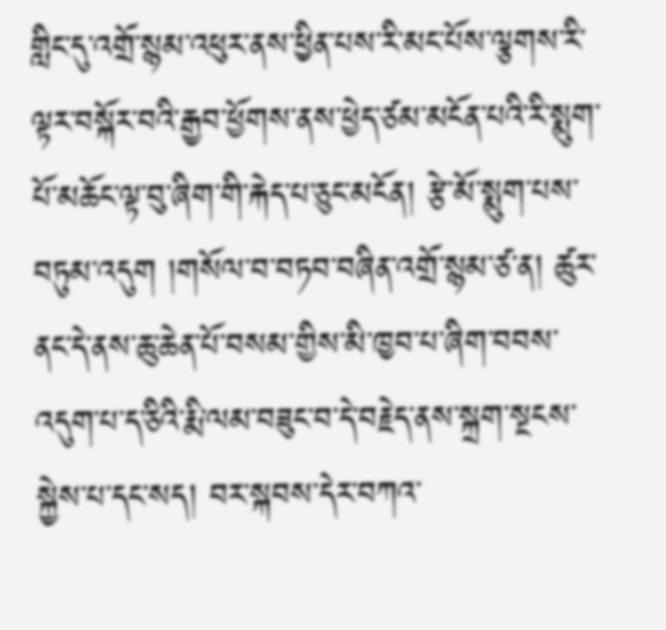གླིང་དུ་འགྲོ་སྙམ་འཕུར་ནས་ཕྱིན་པས་རི་མང་པོས་ལྕགས་རི་ལྟར་བསྐོར་བའི་རྒྱབ་ཕྱོགས་ནས་ཕྱེད་ཙམ་མངོན་པའི་རི་སྨུག་པོ་མཆོང་ལྟ་བུ་ཞིག་གི་རྐེད་པ་ཅུང་མངོན། རྩེ་མོ་སྨུག་པས་བཏུམ་འདུག །གསོལ་བ་བཏབ་བཞིན་འགྲོ་སྙམ་ཙ་ན། ཚུར་ནང་དེ་ནས་ཆུ་ཆེན་པོ་བསམ་གྱིས་མི་ཁྱབ་པ་ཞིག་བབས་འདུག་པ་ད་ཅིའི་རྨི་ལམ་བཟུང་བ་དེ་བརྗེད་ནས་སྐྲག་སྔངས་སྐྱེས་པ་དང་སད། བར་སྐབས་དེར་བཀའ་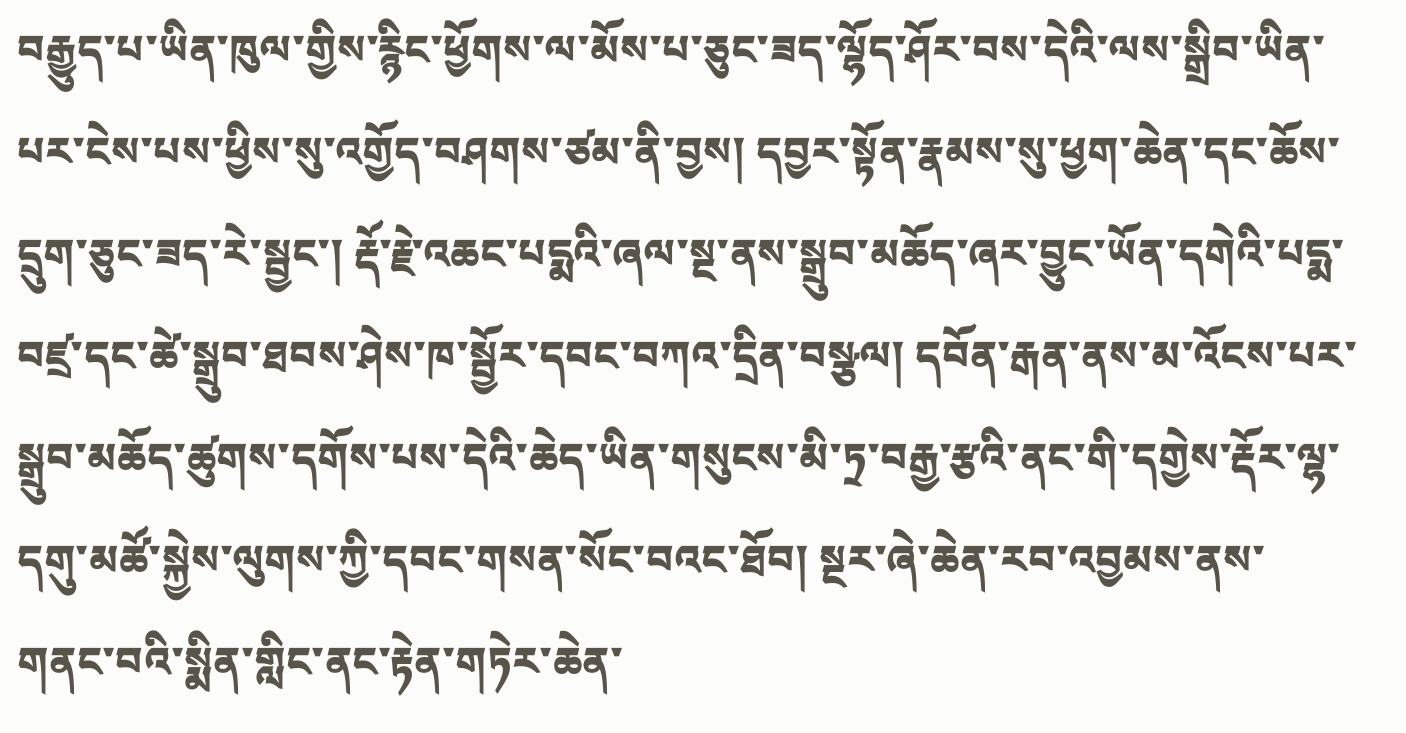བརྒྱུད་པ་ཡིན་ཁུལ་གྱིས་རྙིང་ཕྱོགས་ལ་མོས་པ་ཅུང་ཟད་ལྷོད་ཤོར་བས་དེའི་ལས་སྒྲིབ་ཡིན་པར་ངེས་པས་ཕྱིས་སུ་འགྱོད་བཤགས་ཙམ་ནི་བྱས། དབྱར་སྟོན་རྣམས་སུ་ཕྱག་ཆེན་དང་ཆོས་དྲུག་ཅུང་ཟད་རེ་སྦྱང་། རྡོ་རྗེ་འཆང་པདྨའི་ཞལ་སྔ་ནས་སྒྲུབ་མཆོད་ཞར་བྱུང་ཡོན་དགེའི་པདྨ་བཛྲ་དང་ཚེ་སྒྲུབ་ཐབས་ཤེས་ཁ་སྦྱོར་དབང་བཀའ་དྲིན་བསྩལ། དབོན་རྒན་ནས་མ་འོངས་པར་སྒྲུབ་མཆོད་ཚུགས་དགོས་པས་དེའི་ཆེད་ཡིན་གསུངས་མི་ཏྲ་བརྒྱ་རྩའི་ནང་གི་དགྱེས་རྡོར་ལྷ་དགུ་མཚོ་སྐྱེས་ལུགས་ཀྱི་དབང་གསན་སོང་བའང་ཐོབ། སྔར་ཞེ་ཆེན་རབ་འབྱམས་ནས་གནང་བའི་སྨིན་གླིང་ནང་རྟེན་གཏེར་ཆེན་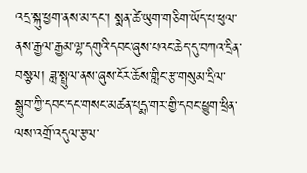འདྲ་སྐུ་ཕྱག་ནས་མ་དང་། སྨན་ཚེ་ཡུག་གཅིག་ཡོད་པ་ཕུལ་ནས་རྒྱལ་རྒྱམ་ལྷ་དགུའི་དབང་ཞུས་པའང་ཆེད་དུ་བཀའ་དྲིན་བསྩལ། ཟླ་སྤྲུལ་ནས་ཞུས་ངོར་ཆོས་གླིང་རྩ་གསུམ་དྲིལ་སྒྲུབ་ཀྱི་དབང་དང་གསང་མཚན་པདྨ་གར་གྱི་དབང་ཕྱུག་ཕྲིན་ལས་འགྲོ་འདུལ་རྩལ་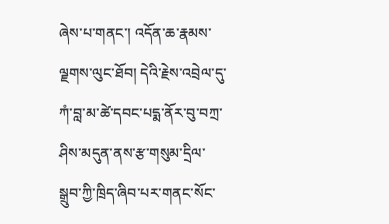ཞེས་པ་གནང་། འདོན་ཆ་རྣམས་ལྗགས་ལུང་ཐོབ། དེའི་རྗེས་འབྲེལ་དུ་ཀཾ་བླ་མ་ཚེ་དབང་པདྨ་ནོར་བུ་བཀྲ་ཤིས་མདུན་ནས་རྩ་གསུམ་དྲིལ་སྒྲུབ་ཀྱི་ཁྲིད་ཞིབ་པར་གནང་སོང་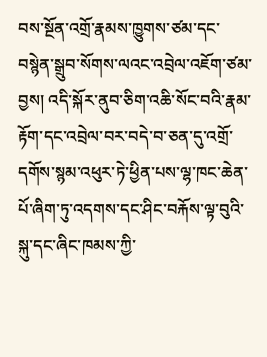བས་སྔོན་འགྲོ་རྣམས་ཁྱུགས་ཙམ་དང་བསྙེན་སྒྲུབ་སོགས་ལའང་འབྲེལ་འཇོག་ཙམ་བྱས། འདི་སྐོར་ནུབ་ཅིག་འཆི་སོང་བའི་རྣམ་རྟོག་དང་འབྲེལ་བར་བདེ་བ་ཅན་དུ་འགྲོ་དགོས་སྙམ་འཕུར་ཏེ་ཕྱིན་པས་ལྷ་ཁང་ཆེན་པོ་ཞིག་ཏུ་འདགས་དང་ཤིང་བརྐོས་ལྟ་བུའི་སྐུ་དང་ཞིང་ཁམས་ཀྱི་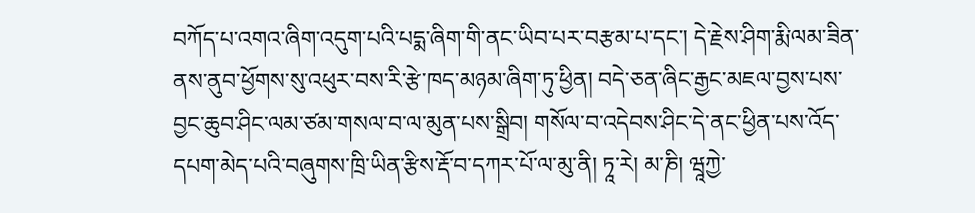བཀོད་པ་འགའ་ཞིག་འདུག་པའི་པདྨ་ཞིག་གི་ནང་ཡིབ་པར་བརྩམ་པ་དང་། དེ་རྗེས་ཤིག་རྨི་ལམ་ཟིན་ནས་ནུབ་ཕྱོགས་སུ་འཕུར་བས་རི་རྩེ་ཁད་མཉམ་ཞིག་ཏུ་ཕྱིན། བདེ་ཅན་ཞིང་རྒྱང་མཇལ་བྱས་པས་བྱང་ཆུབ་ཤིང་ལམ་ཙམ་གསལ་བ་ལ་མུན་པས་སྒྲིབ། གསོལ་བ་འདེབས་ཤིང་དེ་ནང་ཕྱིན་པས་འོད་དཔག་མེད་པའི་བཞུགས་ཁྲི་ཡིན་རྩིས་རྡོ་བ་དཀར་པོ་ལ་མུ་ནི། ཏཱ་རེ། མ་ཎི། ཝཱཀྱེ་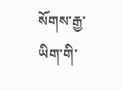སོགས་རྒྱ་ཡིག་གི་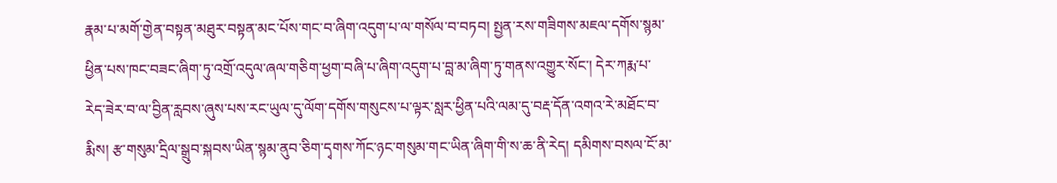རྣམ་པ་མགོ་གྱེན་བསྟན་མཐུར་བསྟན་མང་པོས་གང་བ་ཞིག་འདུག་པ་ལ་གསོལ་བ་བཏབ། སྤྱན་རས་གཟིགས་མཇལ་དགོས་སྙམ་ཕྱིན་པས་ཁང་བཟང་ཞིག་ཏུ་འགྲོ་འདུལ་ཞལ་གཅིག་ཕྱག་བཞི་པ་ཞིག་འདུག་པ་བླ་མ་ཞིག་ཏུ་གནས་འགྱུར་སོང་། དེར་ཀརྨ་པ་རེད་ཟེར་བ་ལ་བྱིན་རླབས་ཞུས་པས་རང་ཡུལ་དུ་ལོག་དགོས་གསུངས་པ་ལྟར་སླར་ཕྱིན་པའི་ལམ་དུ་བརྡ་དོན་འགའ་རེ་མཐོང་བ་རྨིས། རྩ་གསུམ་དྲིལ་སྒྲུབ་སྐབས་ཡིན་སྙམ་ནུབ་ཅིག་དྭགས་ཀོང་ཉང་གསུམ་གང་ཡིན་ཞིག་གི་ས་ཆ་ནི་རེད། དམིགས་བསལ་ངོ་མ་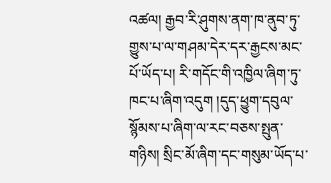འཚལ། རྒྱབ་རི་ཤུགས་ནག་ཁ་ནུབ་ཏུ་གྱུས་པ་ལ་གཤམ་དེར་དར་རྒྱངས་མང་པོ་ཡོད་པ། རི་གདོང་གི་འཁྱིལ་ཞིག་ཏུ་ཁང་པ་ཞིག་འདུག །དུད་ཕྱུག་དབུལ་སྙོམས་པ་ཞིག་ལ་རང་བཅས་སྤུན་གཉིས། སྲིང་མོ་ཞིག་དང་གསུམ་ཡོད་པ་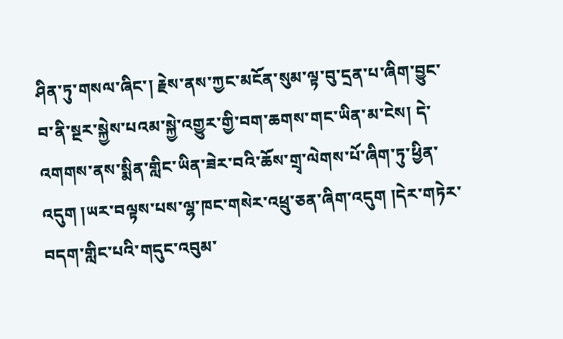ཤིན་ཏུ་གསལ་ཞིང་། རྗེས་ནས་ཀྱང་མངོན་སུམ་ལྟ་བུ་དྲན་པ་ཞིག་བྱུང་བ་ནི་སྔར་སྐྱེས་པའམ་སྐྱེ་འགྱུར་གྱི་བག་ཆགས་གང་ཡིན་མ་ངེས། དེ་འགགས་ནས་སྨིན་གླིང་ཡིན་ཟེར་བའི་ཆོས་གྲྭ་ལེགས་པོ་ཞིག་ཏུ་ཕྱིན་འདུག །ཡར་བལྟས་པས་ལྷ་ཁང་གསེར་འཕྲུ་ཅན་ཞིག་འདུག །དེར་གཏེར་བདག་གླིང་པའི་གདུང་འབུམ་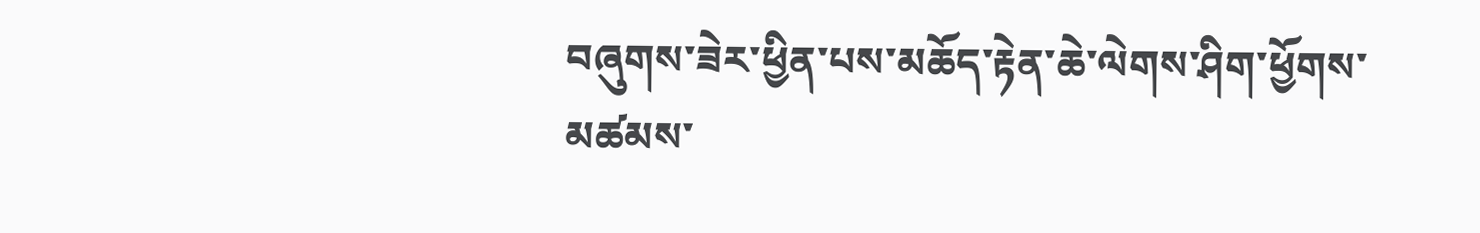བཞུགས་ཟེར་ཕྱིན་པས་མཆོད་རྟེན་ཆེ་ལེགས་ཤིག་ཕྱོགས་མཚམས་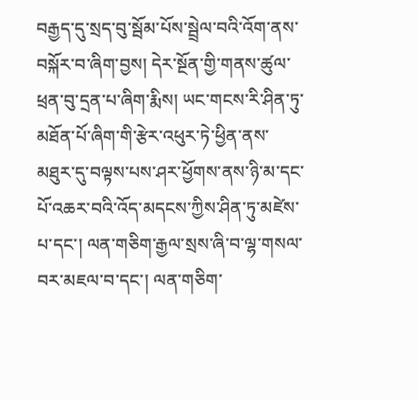བརྒྱད་དུ་སྲད་བུ་སྦོམ་པོས་སྦྲེལ་བའི་འོག་ནས་བསྐོར་བ་ཞིག་བྱས། དེར་སྔོན་གྱི་གནས་ཚུལ་ཕྲན་བུ་དྲན་པ་ཞིག་རྨིས། ཡང་གངས་རི་ཤིན་ཏུ་མཐོན་པོ་ཞིག་གི་རྩེར་འཕུར་ཏེ་ཕྱིན་ནས་མཐུར་དུ་བལྟས་པས་ཤར་ཕྱོགས་ནས་ཉི་མ་དང་པོ་འཆར་བའི་འོད་མདངས་ཀྱིས་ཤིན་ཏུ་མཛེས་པ་དང་། ལན་གཅིག་རྒྱལ་སྲས་ཞི་བ་ལྷ་གསལ་བར་མཇལ་བ་དང་། ལན་གཅིག་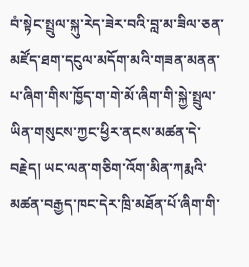བཾ་སྟེང་སྤྲུལ་སྐུ་རེད་ཟེར་བའི་བླ་མ་ཟིལ་ཅན་མཛོད་ཐག་དངུལ་མདོག་མའི་གཟན་མནན་པ་ཞིག་གིས་ཁྱོད་ག་གེ་མོ་ཞིག་གི་སྐྱེ་སྤྲུལ་ཡིན་གསུངས་ཀྱང་ཕྱིར་ནངས་མཚན་དེ་བརྗེད། ཡང་ལན་གཅིག་འོག་མིན་ཀརྨའི་མཚན་བརྒྱད་ཁང་དེར་ཁྲི་མཐོན་པོ་ཞིག་གི་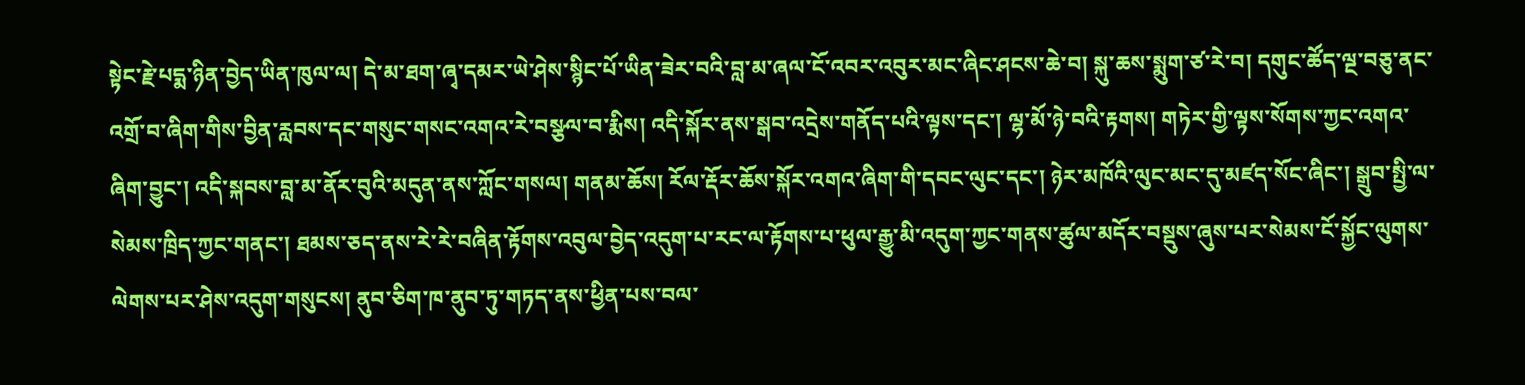སྟེང་རྗེ་པདྨ་ཉིན་བྱེད་ཡིན་ཁུལ་ལ། དེ་མ་ཐག་ཞྭ་དམར་ཡེ་ཤེས་སྙིང་པོ་ཡིན་ཟེར་བའི་བླ་མ་ཞལ་ངོ་འབར་འབུར་མང་ཞིང་ཤངས་ཆེ་བ། སྐུ་ཆས་སྨུག་ཙ་རེ་བ། དགུང་ཚོད་ལྔ་བཅུ་ནང་འགྲོ་བ་ཞིག་གིས་བྱིན་རླབས་དང་གསུང་གསང་འགའ་རེ་བསྩལ་བ་རྨིས། འདི་སྐོར་ནས་སྒབ་འདྲེས་གནོད་པའི་ལྟས་དང་། ལྷ་མོ་ཉེ་བའི་རྟགས། གཏེར་གྱི་ལྟས་སོགས་ཀྱང་འགའ་ཞིག་བྱུང་། འདི་སྐབས་བླ་མ་ནོར་བུའི་མདུན་ནས་ཀློང་གསལ། གནམ་ཆོས། རོལ་རྡོར་ཆོས་སྐོར་འགའ་ཞིག་གི་དབང་ལུང་དང་། ཉེར་མཁོའི་ལུང་མང་དུ་མཛད་སོང་ཞིང་། སྒྲུབ་སྤྱི་ལ་སེམས་ཁྲིད་ཀྱང་གནང་། ཐམས་ཅད་ནས་རེ་རེ་བཞིན་རྟོགས་འབུལ་བྱེད་འདུག་པ་རང་ལ་རྟོགས་པ་ཕུལ་རྒྱུ་མི་འདུག་ཀྱང་གནས་ཚུལ་མདོར་བསྡུས་ཞུས་པར་སེམས་ངོ་སྐྱོང་ལུགས་ལེགས་པར་ཤེས་འདུག་གསུངས། ནུབ་ཅིག་ཁ་ནུབ་ཏུ་གཏད་ནས་ཕྱིན་པས་བལ་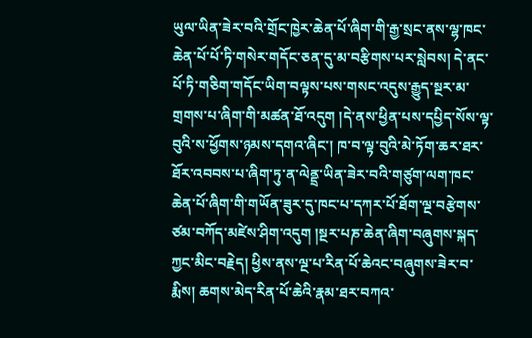ཡུལ་ཡིན་ཟེར་བའི་གྲོང་ཁྱེར་ཆེན་པོ་ཞིག་གི་རྒྱ་སྲང་ནས་ལྷ་ཁང་ཆེན་པོ་པོ་ཏི་གསེར་གདོང་ཅན་དུ་མ་བརྩིགས་པར་སླེབས། དེ་ནང་པོ་ཏི་གཅིག་གདོང་ཡིག་བལྟས་པས་གསང་འདུས་རྒྱུད་སྔར་མ་གྲགས་པ་ཞིག་གི་མཚན་ཐོ་འདུག །དེ་ནས་ཕྱིན་པས་དཔྱིད་སོས་ལྟ་བུའི་ས་ཕྱོགས་ཉམས་དགའ་ཞིང་། ཁ་བ་ལྟ་བུའི་མེ་ཏོག་ཆར་ཐར་ཐོར་འབབས་པ་ཞིག་ཏུ་ན་ལེནྡྲ་ཡིན་ཟེར་བའི་གཙུག་ལག་ཁང་ཆེན་པོ་ཞིག་གི་གཡོན་ཟུར་དུ་ཁང་པ་དཀར་པོ་ཐོག་ལྔ་བརྩེགས་ཙམ་བཀོད་མཛེས་ཤིག་འདུག །སྔར་པཎ་ཆེན་ཞིག་བཞུགས་སྐད་ཀྱང་མིང་བརྗེད། ཕྱིས་ནས་ལྔ་པ་རིན་པོ་ཆེའང་བཞུགས་ཟེར་བ་རྨིས། ཆགས་མེད་རིན་པོ་ཆེའི་རྣམ་ཐར་བཀའ་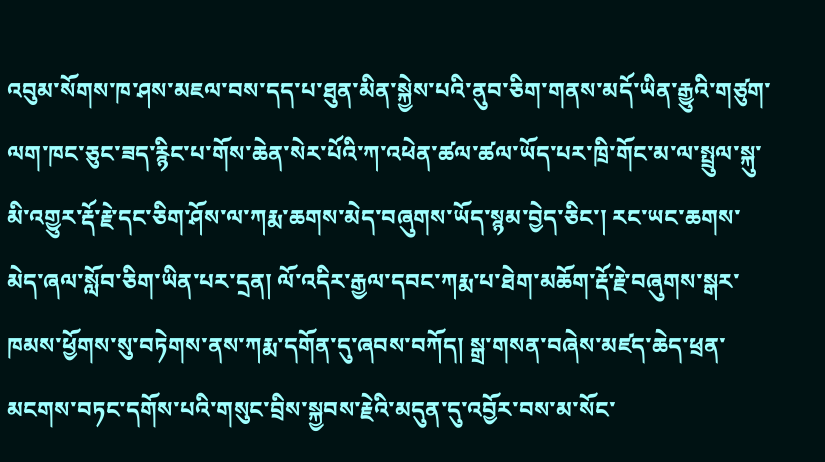འབུམ་སོགས་ཁ་ཤས་མཇལ་བས་དད་པ་ཐུན་མིན་སྐྱེས་པའི་ནུབ་ཅིག་གནས་མདོ་ཡིན་རྒྱུའི་གཙུག་ལག་ཁང་ཅུང་ཟད་རྙིང་པ་གོས་ཆེན་སེར་པོའི་ཀ་འཕེན་ཚལ་ཚལ་ཡོད་པར་ཁྲི་གོང་མ་ལ་སྤྲུལ་སྐུ་མི་འགྱུར་རྡོ་རྗེ་དང་ཅིག་ཤོས་ལ་ཀརྨ་ཆགས་མེད་བཞུགས་ཡོད་སྙམ་བྱེད་ཅིང་། རང་ཡང་ཆགས་མེད་ཞལ་སློབ་ཅིག་ཡིན་པར་དྲན། ལོ་འདིར་རྒྱལ་དབང་ཀརྨ་པ་ཐེག་མཆོག་རྡོ་རྗེ་བཞུགས་སྒར་ཁམས་ཕྱོགས་སུ་བཏེགས་ནས་ཀརྨ་དགོན་དུ་ཞབས་བཀོད། སྒྲ་གསན་བཞེས་མཛད་ཆེད་ཕྲན་མངགས་བཏང་དགོས་པའི་གསུང་བྲིས་སྐྱབས་རྗེའི་མདུན་དུ་འབྱོར་བས་མ་སོང་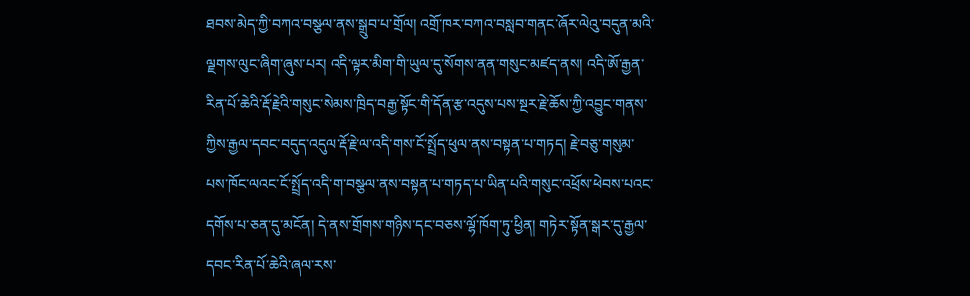ཐབས་མེད་ཀྱི་བཀའ་བསྩལ་ནས་སྒྲུབ་པ་གྲོལ། འགྲོ་ཁར་བཀའ་བསླབ་གནང་ཞོར་ལེའུ་བདུན་མའི་ལྗགས་ལུང་ཞིག་ཞུས་པར། འདི་ལྟར་མིག་གི་ཡུལ་དུ་སོགས་ནན་གསུང་མཛད་ནས། འདི་ཨོ་རྒྱན་རིན་པོ་ཆེའི་རྡོ་རྗེའི་གསུང་སེམས་ཁྲིད་བརྒྱ་སྟོང་གི་དོན་རྩ་འདུས་པས་སྔར་རྗེ་ཆོས་ཀྱི་འབྱུང་གནས་ཀྱིས་རྒྱལ་དབང་བདུད་འདུལ་རྡོ་རྗེ་ལ་འདི་གས་ངོ་སྤྲོད་ཕུལ་ནས་བསྟན་པ་གཏད། རྗེ་བཅུ་གསུམ་པས་ཁོང་ལའང་ངོ་སྤྲོད་འདི་ག་བསྩལ་ནས་བསྟན་པ་གཏད་པ་ཡིན་པའི་གསུང་འཕྲོས་ཕེབས་པའང་དགོས་པ་ཅན་དུ་མངོན། དེ་ནས་གྲོགས་གཉིས་དང་བཅས་ལྷོ་ཁོག་ཏུ་ཕྱིན། གཏེར་སྟོན་སྒར་དུ་རྒྱལ་དབང་རིན་པོ་ཆེའི་ཞལ་རས་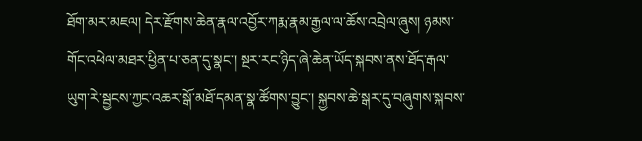ཐོག་མར་མཇལ། དེར་རྫོགས་ཆེན་རྣལ་འབྱོར་ཀརྨ་རྣམ་རྒྱལ་ལ་ཆོས་འབྲེལ་ཞུས། ཉམས་གོང་འཕེལ་མཐར་ཕྱིན་པ་ཅན་དུ་སྣང་། སྔར་རང་ཉིད་ཞེ་ཆེན་ཡོད་སྐབས་ནས་ཐོད་རྒལ་ཡུག་རེ་སྦྱངས་ཀྱང་འཆར་སྒོ་མཐོ་དམན་སྣ་ཚོགས་བྱུང་། སྐྱབས་ཆེ་སྒར་དུ་བཞུགས་སྐབས་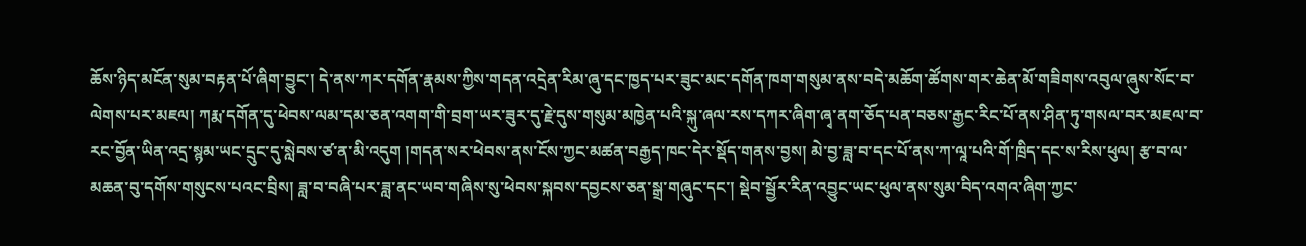ཆོས་ཉིད་མངོན་སུམ་བརྟན་པོ་ཞིག་བྱུང་། དེ་ནས་ཀར་དགོན་རྣམས་ཀྱིས་གདན་འདྲེན་རིམ་ཞུ་དང་ཁྱད་པར་ཟུང་མང་དགོན་ཁག་གསུམ་ནས་བདེ་མཆོག་ཚོགས་གར་ཆེན་མོ་གཟིགས་འབུལ་ཞུས་སོང་བ་ལེགས་པར་མཇལ། ཀརྨ་དགོན་དུ་ཕེབས་ལམ་དམ་ཅན་འགག་གི་བྲག་ཡར་ཟུར་དུ་རྗེ་དུས་གསུམ་མཁྱེན་པའི་སྐུ་ཞལ་རས་དཀར་ཞིག་ཞྭ་ནག་ཅོད་པན་བཅས་རྒྱང་རིང་པོ་ནས་ཤིན་ཏུ་གསལ་བར་མཇལ་བ་རང་བྱོན་ཡིན་འདྲ་སྙམ་ཡང་དྲུང་དུ་སླེབས་ཙ་ན་མི་འདུག །གདན་སར་ཕེབས་ནས་ངོས་ཀྱང་མཚན་བརྒྱད་ཁང་དེར་སྡོད་གནས་བྱས། མེ་བྱ་ཟླ་བ་དང་པོ་ནས་ཀ་ལཱ་པའི་གོ་ཁྲིད་དང་ས་རིས་ཕུལ། རྩ་བ་ལ་མཆན་བུ་དགོས་གསུངས་པའང་བྲིས། ཟླ་བ་བཞི་པར་ཟླ་ནང་ཡབ་གཞིས་སུ་ཕེབས་སྐབས་དབྱངས་ཅན་སྒྲ་གཞུང་དང་། སྡེབ་སྦྱོར་རིན་འབྱུང་ཡང་ཕུལ་ནས་སུམ་བིད་འགའ་ཞིག་ཀྱང་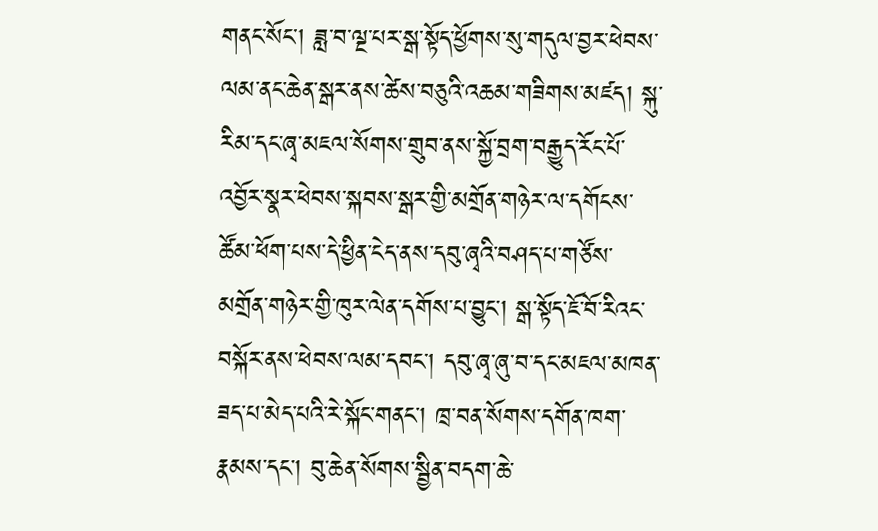གནང་སོང་། ཟླ་བ་ལྔ་པར་སྒ་སྟོད་ཕྱོགས་སུ་གདུལ་བྱར་ཕེབས་ལམ་ནང་ཆེན་སྒར་ནས་ཚེས་བཅུའི་འཆམ་གཟིགས་མཛད། སྐུ་རིམ་དང་ཞྭ་མཇལ་སོགས་གྲུབ་ནས་སྐྱོ་བྲག་བརྒྱུད་རོང་པོ་འབྱོར་སྣར་ཕེབས་སྐབས་སྒར་གྱི་མགྲོན་གཉེར་ལ་དགོངས་ཚོམ་ཕོག་པས་དེ་ཕྱིན་ངེད་ནས་དབུ་ཞྭའི་བཤད་པ་གཙོས་མགྲོན་གཉེར་གྱི་ཁུར་ལེན་དགོས་པ་བྱུང་། སྒ་སྟོད་ཇོ་བོ་རིའང་བསྐོར་ནས་ཕེབས་ལམ་དབང་། དབུ་ཞྭ་ཞུ་བ་དང་མཇལ་མཁན་ཟད་པ་མེད་པའི་རེ་སྐོང་གནང་། ཁྲ་བན་སོགས་དགོན་ཁག་རྣམས་དང་། བུ་ཆེན་སོགས་སྦྱིན་བདག་ཆེ་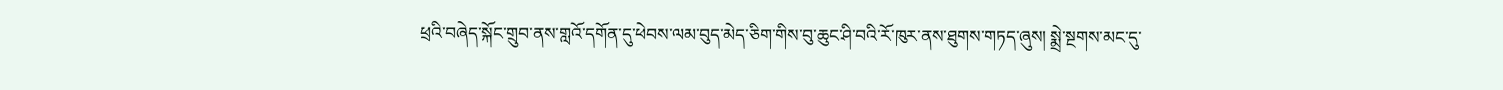ཕྲའི་བཞེད་སྐོང་གྲུབ་ནས་གླའོ་དགོན་དུ་ཕེབས་ལམ་བུད་མེད་ཅིག་གིས་བུ་ཆུང་ཤི་བའི་རོ་ཁུར་ནས་ཐུགས་གཏད་ཞུས། སྨྲེ་སྔགས་མང་དུ་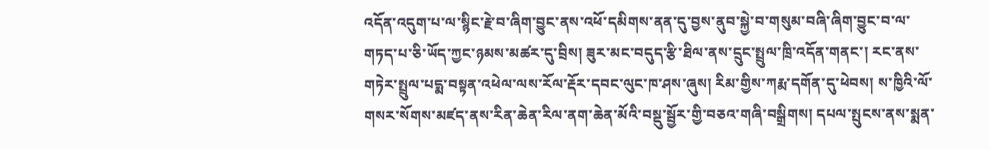འདོན་འདུག་པ་ལ་སྙིང་རྗེ་བ་ཞིག་བྱུང་ནས་འཕོ་དམིགས་ནན་དུ་བྱས་ནུབ་སྐྱེ་བ་གསུམ་བཞི་ཞིག་བྱུང་བ་ལ་གཏད་པ་ཅི་ཡོད་ཀྱང་ཉམས་མཚར་དུ་བྲིས། ཟུར་མང་བདུད་རྩི་ཐིལ་ནས་དྲུང་སྤྲུལ་ཁྲི་འདོན་གནང་། རང་ནས་གཏེར་སྤྲུལ་པདྨ་བསྟན་འཕེལ་ལས་རོལ་རྡོར་དབང་ལུང་ཁ་ཤས་ཞུས། རིམ་གྱིས་ཀརྨ་དགོན་དུ་ཕེབས། ས་ཁྱིའི་ལོ་གསར་སོགས་མཛད་ནས་རིན་ཆེན་རིལ་ནག་ཆེན་མོའི་བསྡུ་སྦྱོར་གྱི་བཅའ་གཞི་བསྒྲིགས། དཔལ་སྤུངས་ནས་སྨན་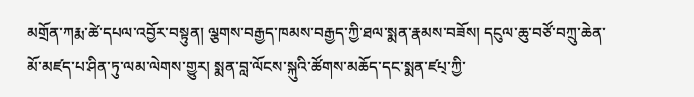མགྲོན་ཀརྨ་ཚེ་དཔལ་འབྱོར་བསྟུན། ལྕགས་བརྒྱད་ཁམས་བརྒྱད་ཀྱི་ཐལ་སྨན་རྣམས་བཟོས། དངུལ་ཆུ་བཙོ་བཀྲུ་ཆེན་མོ་མཛད་པ་ཤིན་ཏུ་ལམ་ལེགས་གྱུར། སྨན་བླ་ལོངས་སྐུའི་ཚོགས་མཆོད་དང་སྨན་ཛཔ྄་ཀྱི་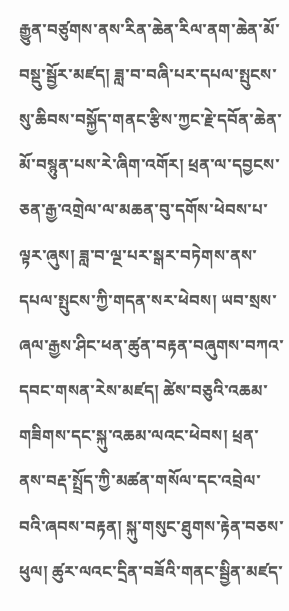རྒྱུན་བཙུགས་ནས་རིན་ཆེན་རིལ་ནག་ཆེན་མོ་བསྡུ་སྦྱོར་མཛད། ཟླ་བ་བཞི་པར་དཔལ་སྤུངས་སུ་ཆིབས་བསྐྱོད་གནང་རྩིས་ཀྱང་རྗེ་དབོན་ཆེན་མོ་བསྙུན་པས་རེ་ཞིག་འགོར། ཕྲན་ལ་དབྱངས་ཅན་རྒྱ་འགྲེལ་ལ་མཆན་བུ་དགོས་ཕེབས་པ་ལྟར་ཞུས། ཟླ་བ་ལྔ་པར་སྒར་བཏེགས་ནས་དཔལ་སྤུངས་ཀྱི་གདན་སར་ཕེབས། ཡབ་སྲས་ཞལ་རྒྱས་ཤིང་ཕན་ཚུན་བརྟན་བཞུགས་བཀའ་དབང་གསན་རེས་མཛད། ཚེས་བཅུའི་འཆམ་གཟིགས་དང་སྐུ་འཆམ་ལའང་ཕེབས། ཕྲན་ནས་བརྡ་སྤྲོད་ཀྱི་མཚན་གསོལ་དང་འབྲེལ་བའི་ཞབས་བརྟན། སྐུ་གསུང་ཐུགས་རྟེན་བཅས་ཕུལ། ཚུར་ལའང་དྲིན་བཟོའི་གནང་སྦྱིན་མཛད་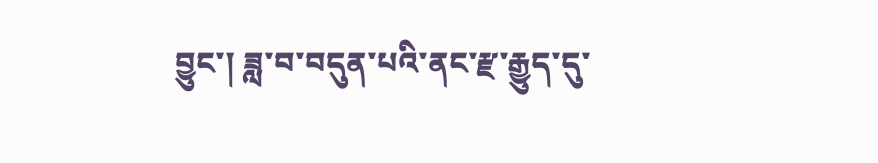བྱུང་། ཟླ་བ་བདུན་པའི་ནང་རྫ་རྒྱུད་དུ་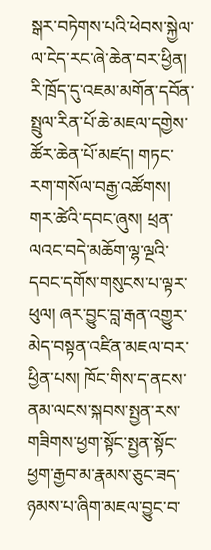སྒར་བཏེགས་པའི་ཕེབས་སྐྱེལ་ལ་ངེད་རང་ཞེ་ཆེན་བར་ཕྱིན། རི་ཁྲོད་དུ་འཇམ་མགོན་དབོན་སྤྲུལ་རིན་པོ་ཆེ་མཇལ་དགྱེས་ཚོར་ཆེན་པོ་མཛད། གཏང་རག་གསོལ་བརྒྱ་འཚོགས། གར་ཚེའི་དབང་ཞུས། ཕྲན་ལའང་བདེ་མཆོག་ལྷ་ལྔའི་དབང་དགོས་གསུངས་པ་ལྟར་ཕུལ། ཞར་བྱུང་བླ་རྒན་འགྱུར་མེད་བསྟན་འཛིན་མཇལ་བར་ཕྱིན་པས། ཁོང་གིས་ད་ནངས་ནམ་ལངས་སྐབས་སྤྱན་རས་གཟིགས་ཕྱག་སྟོང་སྤྱན་སྟོང་ཕྱག་རྒྱབ་མ་རྣམས་ཅུང་ཟད་ཉམས་པ་ཞིག་མཇལ་བྱུང་བ་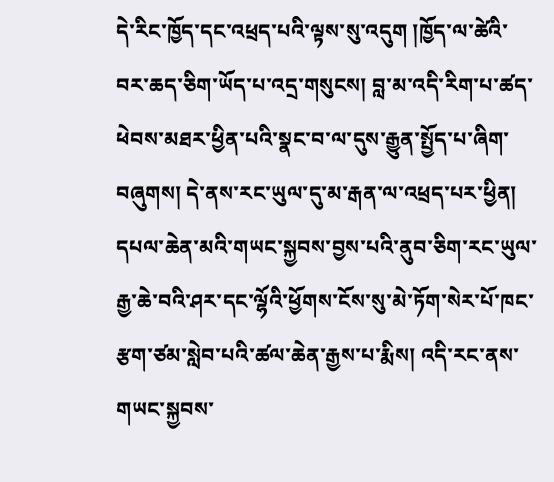དེ་རིང་ཁྱོད་དང་འཕྲད་པའི་ལྟས་སུ་འདུག །ཁྱོད་ལ་ཚེའི་བར་ཆད་ཅིག་ཡོད་པ་འདྲ་གསུངས། བླ་མ་འདི་རིག་པ་ཚད་ཕེབས་མཐར་ཕྱིན་པའི་སྣང་བ་ལ་དུས་རྒྱུན་སྤྱོད་པ་ཞིག་བཞུགས། དེ་ནས་རང་ཡུལ་དུ་མ་རྒན་ལ་འཕྲད་པར་ཕྱིན། དཔལ་ཆེན་མའི་གཡང་སྐྱབས་བྱས་པའི་ནུབ་ཅིག་རང་ཡུལ་རྒྱ་ཆེ་བའི་ཤར་དང་ལྷོའི་ཕྱོགས་ངོས་སུ་མེ་ཏོག་སེར་པོ་ཁང་རྩག་ཙམ་སླེབ་པའི་ཚལ་ཆེན་རྒྱས་པ་རྨིས། འདི་རང་ནས་གཡང་སྐྱབས་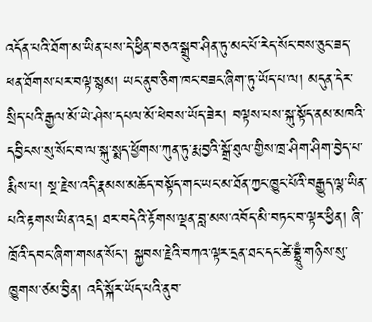འདོན་པའི་ཐོག་མ་ཡིན་པས་དེ་ཕྱིན་བཅའ་སྒྲུབ་ཤིན་ཏུ་མང་པོ་རེད་སོང་བས་ཅུང་ཟད་ཕན་ཐོགས་པར་བལྟ་སྙམ། ཡང་ནུབ་ཅིག་ཁང་བཟང་ཞིག་ཏུ་ཡོད་པ་ལ། མདུན་དེར་སྲིད་པའི་རྒྱལ་མོ་ཡེ་ཤེས་དཔལ་མོ་ཕེབས་ཡོད་ཟེར། བལྟས་པས་སྐུ་སྟོད་ནམ་མཁའི་དབྱིངས་སུ་སོང་བ་ལ་སྐུ་སྨད་ཕྱོགས་ཀུན་ཏུ་རྨ་བྱའི་སྒྲོ་ཐུལ་གྱིས་ཁྲ་ཤིག་ཤིག་བྱེད་པ་རྨིས་པ། སྔ་རྗེས་འདི་རྣམས་མཆོད་བསྟོད་གང་ཡང་མ་ཐོན་ཀྱང་ཁྱུང་པོའི་བརྒྱུད་ལྷ་ཡིན་པའི་རྟགས་ཡིན་འདྲ། ཐར་བདེའི་རྟོགས་ལྡན་བླ་མས་འབོད་མི་བཏང་བ་ལྟར་ཕྱིན། ཞི་ཁྲོའི་དབང་ཞིག་གསན་སོང་། སྐྱབས་རྗེའི་བཀའ་ལྟར་དྲན་ཐང་དང་ཚེ་བྷྲཱུྃ་གཉིས་སུ་ཁྱུགས་ཙམ་བྱིན། འདི་སྐོར་ཡོད་པའི་ནུབ་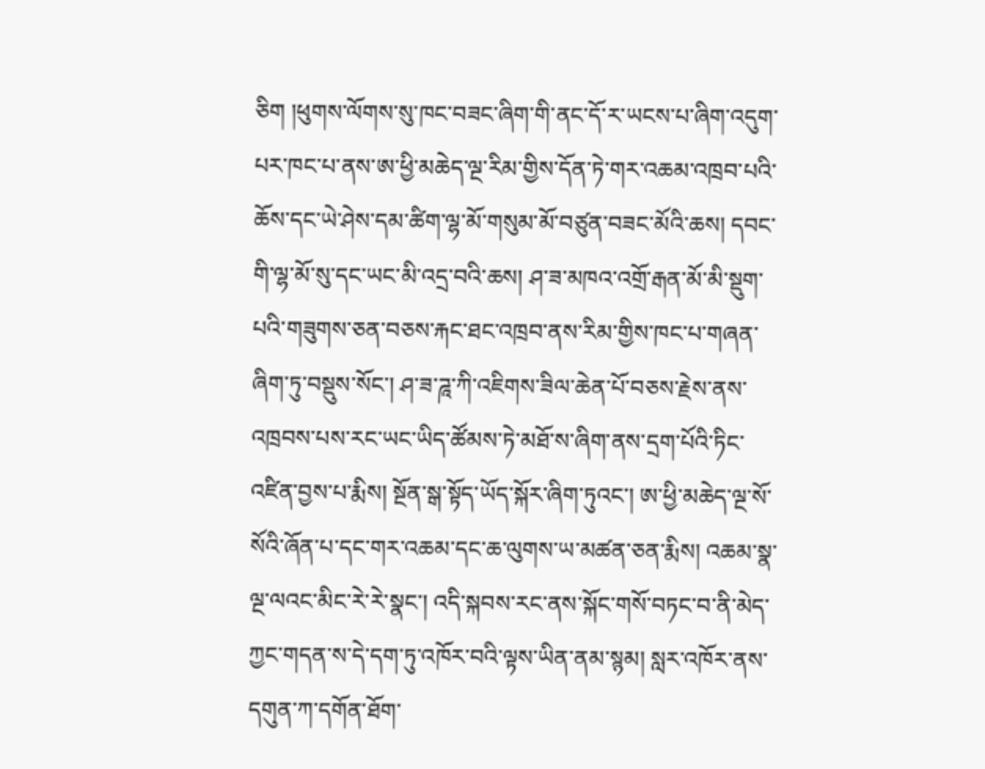ཅིག །ཕུགས་ལོགས་སུ་ཁང་བཟང་ཞིག་གི་ནང་དོ་ར་ཡངས་པ་ཞིག་འདུག་པར་ཁང་པ་ནས་ཨ་ཕྱི་མཆེད་ལྔ་རིམ་གྱིས་དོན་ཏེ་གར་འཆམ་འཁྲབ་པའི་ཆོས་དང་ཡེ་ཤེས་དམ་ཚིག་ལྷ་མོ་གསུམ་མོ་བཙུན་བཟང་མོའི་ཆས། དབང་གི་ལྷ་མོ་སུ་དང་ཡང་མི་འདྲ་བའི་ཆས། ཤ་ཟ་མཁའ་འགྲོ་རྒན་མོ་མི་སྡུག་པའི་གཟུགས་ཅན་བཅས་རྐང་ཐང་འཁྲབ་ནས་རིམ་གྱིས་ཁང་པ་གཞན་ཞིག་ཏུ་བསྡུས་སོང་། ཤ་ཟ་ཌཱ་ཀི་འཇིགས་ཟིལ་ཆེན་པོ་བཅས་རྗེས་ནས་འཁྲབས་པས་རང་ཡང་ཡིད་ཚོམས་ཏེ་མཐོ་ས་ཞིག་ནས་དྲག་པོའི་ཏིང་འཛིན་བྱས་པ་རྨིས། སྔོན་སྒ་སྟོད་ཡོད་སྐོར་ཞིག་ཏུའང་། ཨ་ཕྱི་མཆེད་ལྔ་སོ་སོའི་ཞོན་པ་དང་གར་འཆམ་དང་ཆ་ལུགས་ཡ་མཚན་ཅན་རྨིས། འཆམ་སྣ་ལྔ་ལའང་མིང་རེ་རེ་སྣང་། འདི་སྐབས་རང་ནས་སྐོང་གསོ་བཏང་བ་ནི་མེད་ཀྱང་གདན་ས་དེ་དག་ཏུ་འཁོར་བའི་ལྟས་ཡིན་ནམ་སྙམ། སླར་འཁོར་ནས་དགུན་ཀ་དགོན་ཐོག་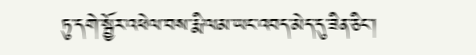ཏུ་དགེ་སྦྱོར་འཕེལ་བས་རྨི་ལམ་ཡང་འབད་མེད་དུ་ཟིན་ཅིང་།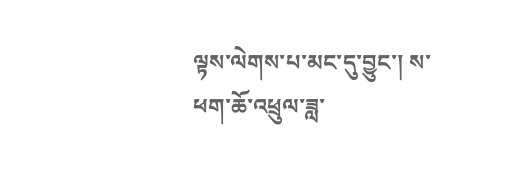ལྟས་ལེགས་པ་མང་དུ་བྱུང་། ས་ཕག་ཆོ་འཕྲུལ་ཟླ་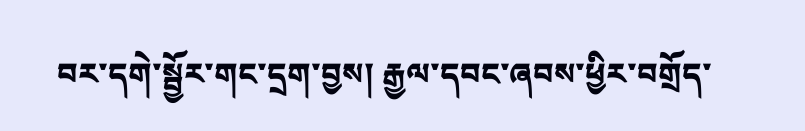བར་དགེ་སྦྱོར་གང་དྲག་བྱས། རྒྱལ་དབང་ཞབས་ཕྱིར་བགྲོད་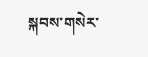སྐབས་གསེར་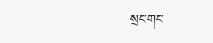སྲང་གང་